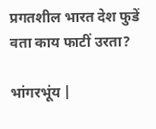प्रगतशील भारत देश फुडें वता काय फाटीं उरता?

भांगरभूंय |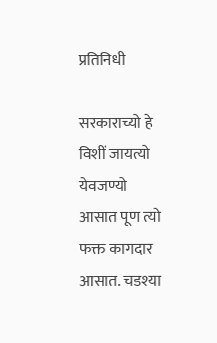प्रतिनिधी

सरकाराच्यो हे विशीं जायत्यो येवजण्यो आसात पूण त्यो फक्त कागदार आसात. चडश्या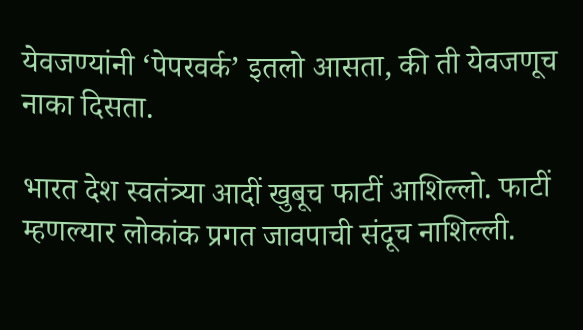येवजण्यांनी ‘पेपरवर्क’ इतलो आसता, की ती येवजणूच नाका दिसता.

भारत देश स्वतंत्र्या आदीं खुबूच फाटीं आशिल्लो. फाटीं म्हणल्यार लोकांक प्रगत जावपाची संदूच नाशिल्ली.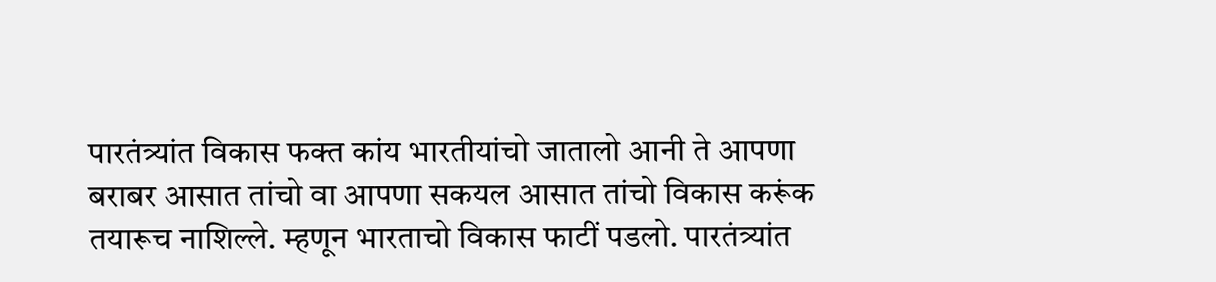पारतंत्र्यांत विकास फक्त कांय भारतीयांचो जातालो आनी ते आपणा बराबर आसात तांचो वा आपणा सकयल आसात तांचो विकास करूंक तयारूच नाशिल्ले. म्हणून भारताचो विकास फाटीं पडलो. पारतंत्र्यांत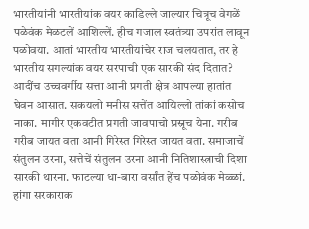भारतीयांनी भारतीयांक वयर काडिल्ले जाल्यार चित्रूच वेगळें पळेवंक मेळटलें आशिल्लें. हीच गजाल स्वतंत्र्या उपरांत लावून पळोवया. आतां भारतीय भारतीयांचेर राज चलयतात, तर हे भारतीय सगल्यांक वयर सरपाची एक सारकी संद दितात? आदींच उच्चवर्गीय सत्ता आनी प्रगती क्षेत्र आपल्या हातांत घेवन आसात. सकयलो मनीस सत्तेंत आयिल्लो तांकां कसोच नाका. मागीर एकवटीत प्रगती जावपाचो प्रस्नूच येना. गरीब गरीब जायत वता आनी गिरेस्त गिरेस्त जायत वता. समाजाचें संतुलन उरना, सत्तेचें संतुलन उरना आनी नितिशास्त्राची दिशा सारकी थारना. फाटल्या धा-बारा वर्सांत हेंच पळोवंक मेळ्ळां. हांगा सरकाराक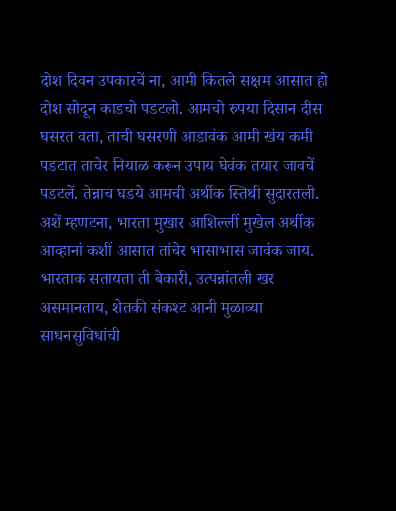दोश दिवन उपकारचें ना, आमी कितले सक्षम आसात हो दोश सोदून काडचो पडटलो. आमचो रुपया दिसान दीस घसरत वता, ताची घसरणी आडावंक आमी खंय कमी पडटात ताचेर नियाळ करून उपाय घेवंक तयार जावचें पडटलें. तेन्नाच घडये आमची अर्थीक स्तिथी सुदारतली.
अशें म्हणटना, भारता मुखार आशिल्लीं मुखेल अर्थीक आव्हानां कशीं आसात तांचेर भासाभास जावंक जाय. भारताक सतायता ती बेकारी, उत्पन्नांतली खर असमानताय, शेतकी संकश्ट आनी मुळाव्या साधनसुविधांची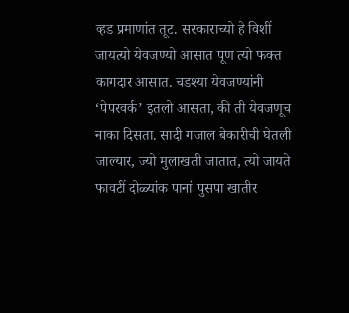व्हड प्रमाणांत तूट. सरकाराच्यो हे विशीं जायत्यो येवजण्यो आसात पूण त्यो फक्त कागदार आसात. चडश्या येवजण्यांनी ‘पेपरवर्क’ इतलो आसता, की ती येवजणूच नाका दिसता. सादी गजाल बेकारीची घेतली जाल्यार, ज्यो मुलाखती जातात, त्यो जायते फावटीं दोळ्यांक पानां पुसपा खातीर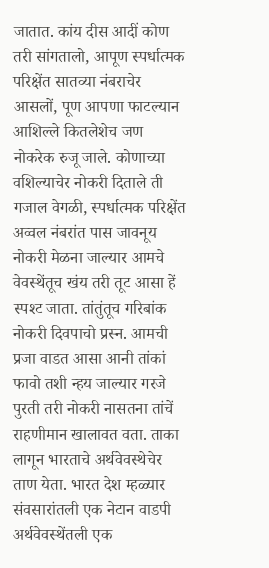जातात. कांय दीस आदीं कोण तरी सांगतालो, आपूण स्पर्धात्मक परिक्षेंत सातव्या नंबराचेर आसलों, पूण आपणा फाटल्यान आशिल्ले कितलेशेच जण नोकरेक रुजू जाले. कोणाच्या वशिल्याचेर नोकरी दिताले ती गजाल वेगळी, स्पर्धात्मक परिक्षेंत अव्वल नंबरांत पास जावनूय नोकरी मेळना जाल्यार आमचे वेवस्थेंतूच खंय तरी तूट आसा हें स्पश्ट जाता. तांतुंतूच गरिबांक नोकरी दिवपाचो प्रस्न. आमची प्रजा वाडत आसा आनी तांकां फावो तशी न्हय जाल्यार गरजे पुरती तरी नोकरी नासतना तांचें राहणीमान खालावत वता. ताका लागून भारताचे अर्थवेवस्थेचेर ताण येता. भारत देश म्हळ्यार संवसारांतली एक नेटान वाडपी अर्थवेवस्थेंतली एक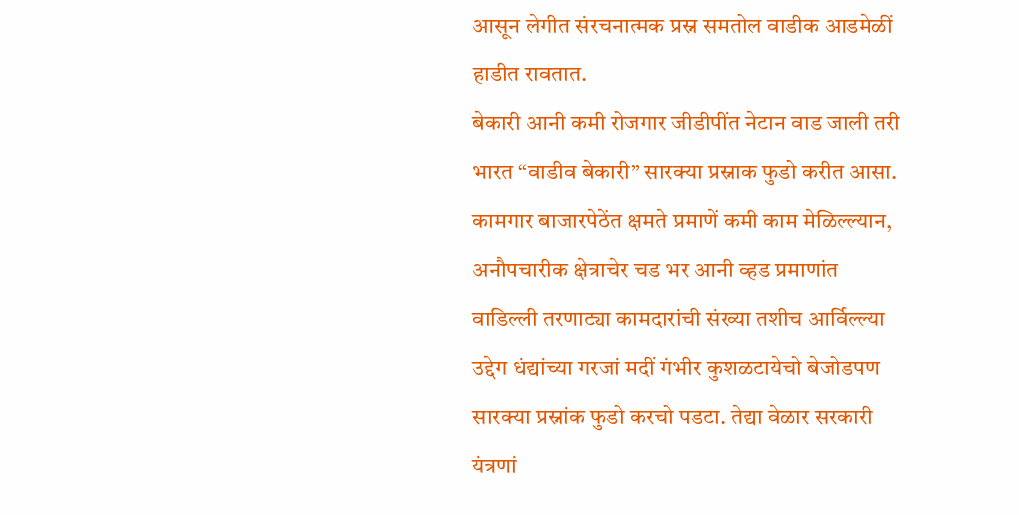आसून लेगीत संरचनात्मक प्रस्न समतोल वाडीक आडमेळीं हाडीत रावतात.
बेकारी आनी कमी रोजगार जीडीपींत नेटान वाड जाली तरी भारत “वाडीव बेकारी” सारक्या प्रस्नाक फुडो करीत आसा. कामगार बाजारपेठेंत क्षमते प्रमाणें कमी काम मेळिल्ल्यान, अनौपचारीक क्षेत्राचेर चड भर आनी व्हड प्रमाणांत वाडिल्ली तरणाट्या कामदारांची संख्या तशीच आर्विल्ल्या उद्देग धंद्यांच्या गरजां मदीं गंभीर कुशळटायेचो बेजोडपण सारक्या प्रस्नांक फुडो करचो पडटा. तेद्या वेळार सरकारी यंत्रणां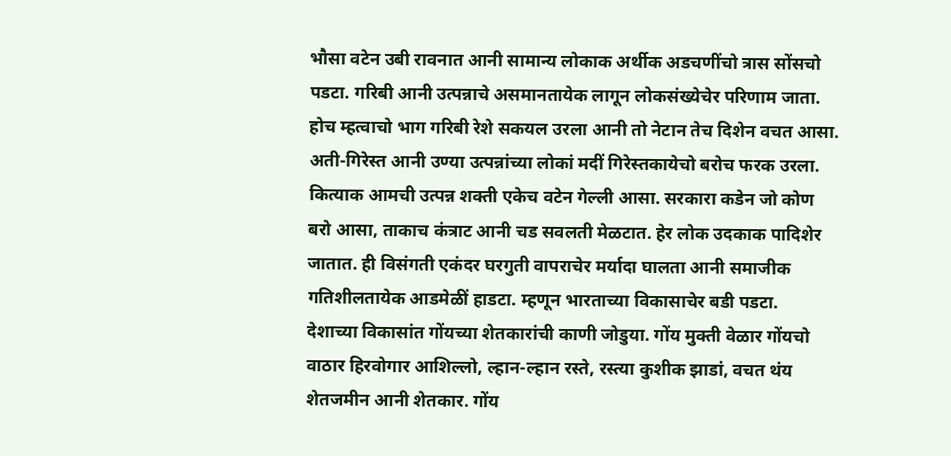भौसा वटेन उबी रावनात आनी सामान्य लोकाक अर्थीक अडचणींचो त्रास सोंसचो पडटा. गरिबी आनी उत्पन्नाचे असमानतायेक लागून लोकसंख्येचेर परिणाम जाता. होच म्हत्वाचो भाग गरिबी रेशे सकयल उरला आनी तो नेटान तेच दिशेन वचत आसा. अती-गिरेस्त आनी उण्या उत्पन्नांच्या लोकां मदीं गिरेस्तकायेचो बरोच फरक उरला. कित्याक आमची उत्पन्न शक्ती एकेच वटेन गेल्ली आसा. सरकारा कडेन जो कोण बरो आसा, ताकाच कंत्राट आनी चड सवलती मेळटात. हेर लोक उदकाक पादिशेर जातात. ही विसंगती एकंदर घरगुती वापराचेर मर्यादा घालता आनी समाजीक गतिशीलतायेक आडमेळीं हाडटा. म्हणून भारताच्या विकासाचेर बडी पडटा.
देशाच्या विकासांत गोंयच्या शेतकारांची काणी जोडुया. गोंय मुक्ती वेळार गोंयचो वाठार हिरवोगार आशिल्लो, ल्हान-ल्हान रस्ते, रस्त्या कुशीक झाडां, वचत थंय शेतजमीन आनी शेतकार. गोंय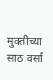मुक्तीच्या साठ वर्सां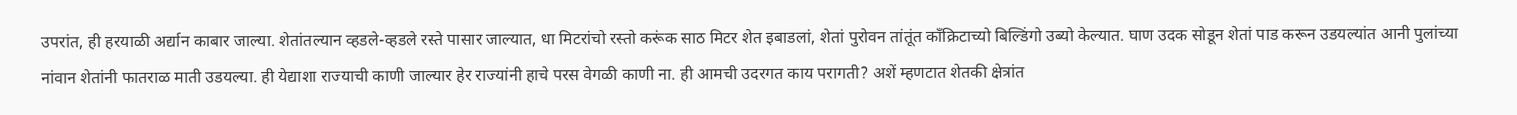उपरांत, ही हरयाळी अर्द्यान काबार जाल्या. शेतांतल्यान व्हडले-व्हडले रस्ते पासार जाल्यात, धा मिटरांचो रस्तो करूंक साठ मिटर शेत इबाडलां, शेतां पुरोवन तांतूंत काँक्रिटाच्यो बिल्डिंगो उब्यो केल्यात. घाण उदक सोडून शेतां पाड करून उडयल्यांत आनी पुलांच्या नांवान शेतांनी फातराळ माती उडयल्या. ही येद्याशा राज्याची काणी जाल्यार हेर राज्यांनी हाचे परस वेगळी काणी ना. ही आमची उदरगत काय परागती? अशें म्हणटात शेतकी क्षेत्रांत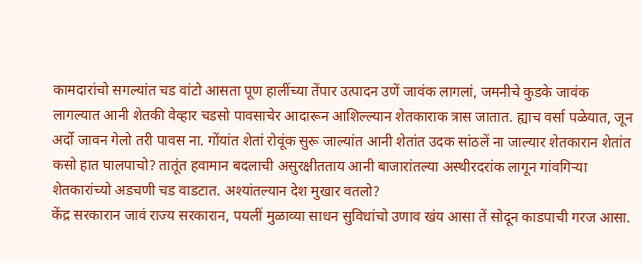कामदारांचो सगल्यांत चड वांटो आसता पूण हालींच्या तेंपार उत्पादन उणें जावंक लागलां, जमनीचे कुडके जावंक लागल्यात आनी शेतकी वेव्हार चडसो पावसाचेर आदारून आशिल्ल्यान शेतकाराक त्रास जातात. ह्याच वर्सा पळेयात, जून अर्दो जावन गेलो तरी पावस ना. गोंयांत शेतां रोवूंक सुरू जाल्यांत आनी शेतांत उदक सांठलें ना जाल्यार शेतकारान शेतांत कसो हात घालपाचो? तातूंत हवामान बदलाची असुरक्षीतताय आनी बाजारांतल्या अस्थीरदरांक लागून गांवगिऱ्या शेतकारांच्यो अडचणी चड वाडटात. अश्यांतल्यान देश मुखार वतलो?
केंद्र सरकारान जावं राज्य सरकारान, पयलीं मुळाव्या साधन सुविधांचो उणाव खंय आसा तें सोदून काडपाची गरज आसा.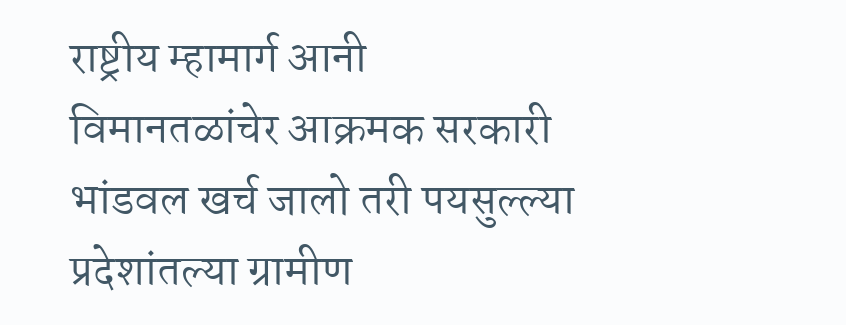राष्ट्रीय म्हामार्ग आनी विमानतळांचेर आक्रमक सरकारी भांडवल खर्च जालो तरी पयसुल्ल्या प्रदेशांतल्या ग्रामीण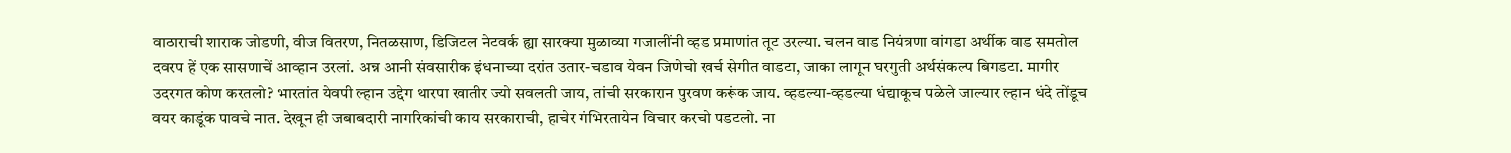वाठाराची शाराक जोडणी, वीज वितरण, नितळसाण, डिजिटल नेटवर्क ह्या सारक्या मुळाव्या गजालींनी व्हड प्रमाणांत तूट उरल्या. चलन वाड नियंत्रणा वांगडा अर्थीक वाड समतोल दवरप हें एक सासणाचें आव्हान उरलां. अन्न आनी संवसारीक इंधनाच्या दरांत उतार-चडाव येवन जिणेचो खर्च सेगीत वाडटा, जाका लागून घरगुती अर्थसंकल्प बिगडटा. मागीर उदरगत कोण करतलो? भारतांत येवपी ल्हान उद्देग थारपा खातीर ज्यो सवलती जाय, तांची सरकारान पुरवण करूंक जाय. व्हडल्या-व्हडल्या धंद्याकूच पळेले जाल्यार ल्हान धंदे तोंडूच वयर काडूंक पावचे नात. देखून ही जबाबदारी नागरिकांची काय सरकाराची, हाचेर गंभिरतायेन विचार करचो पडटलो. ना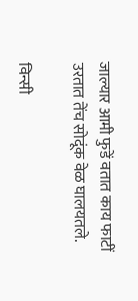जाल्यार आमी फुडें वतात काय फाटीं उरतात तेंच सोदूंक वेळ घालयतले.

विन्सी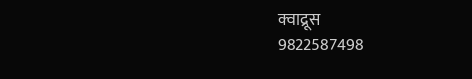क्वाद्रूस
9822587498